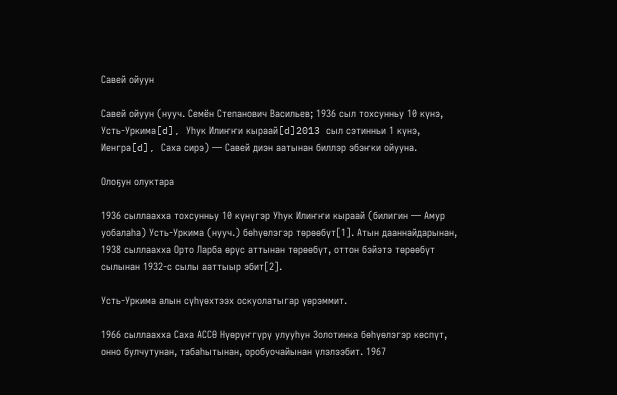Савей ойуун

Савей ойуун (нууч. Семён Степанович Васильев; 1936 сыл тохсунньу 10 күнэ, Усть-Уркима[d], Уһук Илиҥҥи кыраай[d]2013 сыл сэтинньи 1 күнэ, Иенгра[d], Саха сирэ) — Савей диэн аатынан биллэр эбэҥки ойууна.

Олоҕун олуктара

1936 сыллаахха тохсунньу 10 күнүгэр Уһук Илиҥҥи кыраай (билигин — Амур уобалаһа) Усть-Уркима (нууч.) бөһүөлэгэр төрөөбүт[1]. Атын дааннайдарынан, 1938 сыллаахха Орто Ларба өрүс аттынан төрөөбүт, оттон бэйэтэ төрөөбүт сылынан 1932-с сылы ааттыыр эбит[2].

Усть-Уркима алын сүһүөхтээх оскуолатыгар үөрэммит.

1966 сыллаахха Саха АССӨ Нүөрүҥгүрү улууһун Золотинка бөһүөлэгэр көспүт, онно булчутунан, табаһытынан, оробуочайынан үлэлээбит. 1967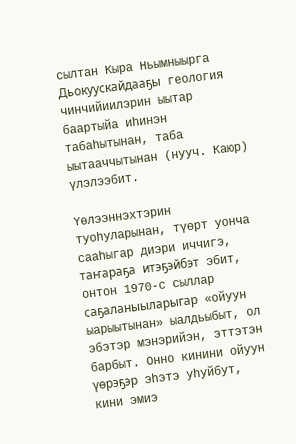сылтан Кыра Ньымныырга Дьокуускайдааҕы геология чинчийиилэрин ыытар баартыйа иһинэн табаһытынан, таба ыытааччытынан (нууч. Каюр) үлэлээбит.

Үөлээннэхтэрин туоһуларынан, түөрт уонча сааһыгар диэри иччигэ, таҥараҕа итэҕэйбэт эбит, онтон 1970-с сыллар саҕаланыыларыгар «ойуун ыарыытынан» ыалдьыбыт, ол эбэтэр мэнэрийэн, эттэтэн барбыт. Онно кинини ойуун үөрэҕэр эһэтэ уһуйбут, кини эмиэ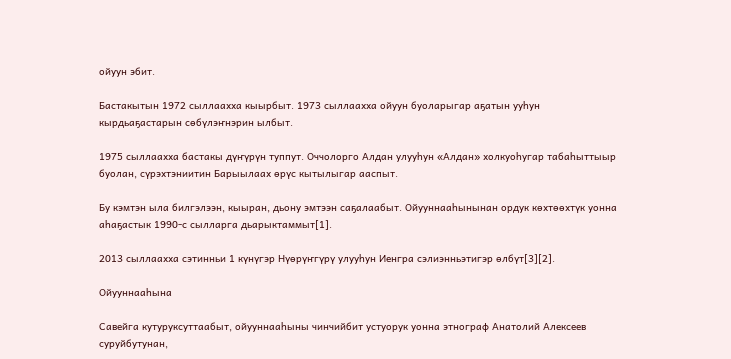ойуун эбит.

Бастакытын 1972 сыллаахха кыырбыт. 1973 сыллаахха ойуун буоларыгар аҕатын ууһун кырдьаҕастарын сөбүлэҥнэрин ылбыт.

1975 сыллаахха бастакы дүҥүрүн туппут. Оччолорго Алдан улууһун «Алдан» холкуоһугар табаһыттыыр буолан, сүрэхтэниитин Барыылаах өрүс кытылыгар ааспыт.

Бу кэмтэн ыла билгэлээн, кыыран, дьону эмтээн саҕалаабыт. Ойууннааһынынан ордук көхтөөхтүк уонна аһаҕастык 1990-с сылларга дьарыктаммыт[1].

2013 сыллаахха сэтинньи 1 күнүгэр Нүөрүҥгүрү улууһун Иенгра сэлиэнньэтигэр өлбүт[3][2].

Ойууннааһына

Савейга кутуруксуттаабыт, ойууннааһыны чинчийбит устуорук уонна этнограф Анатолий Алексеев суруйбутунан,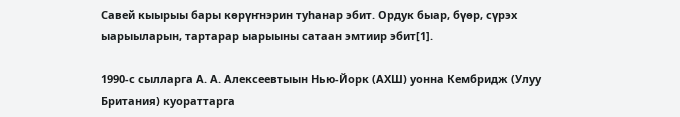Савей кыырыы бары көрүҥнэрин туһанар эбит. Ордук быар, бүөр, сүрэх ыарыыларын, тартарар ыарыыны сатаан эмтиир эбит[1].

1990-с сылларга А. А. Алексеевтыын Нью-Йорк (АХШ) уонна Кембридж (Улуу Британия) куораттарга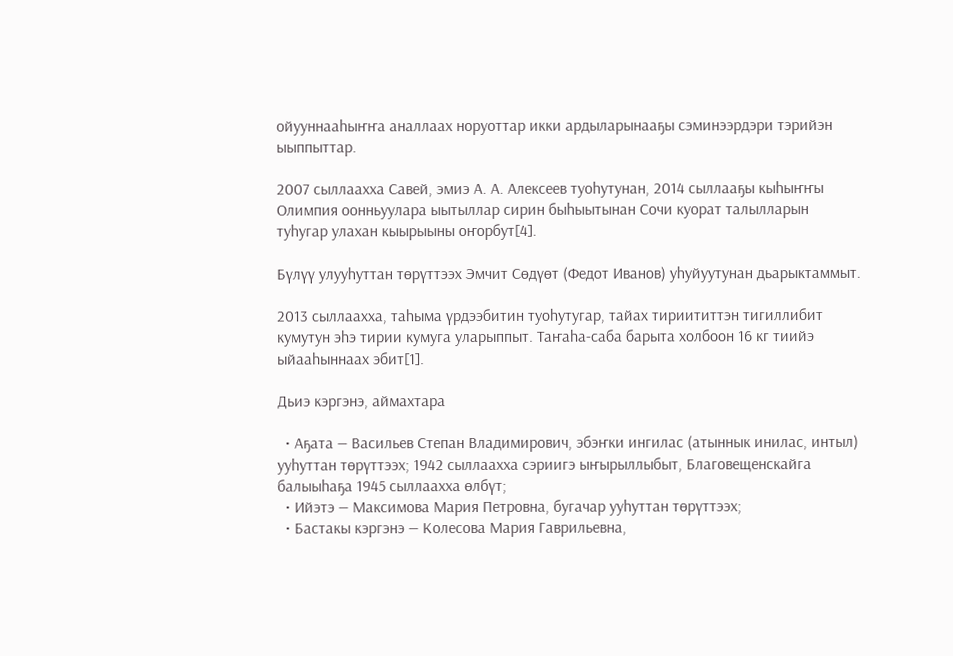ойууннааһыҥҥа аналлаах норуоттар икки ардыларынааҕы сэминээрдэри тэрийэн ыыппыттар.

2007 сыллаахха Савей, эмиэ А. А. Алексеев туоһутунан, 2014 сыллааҕы кыһыҥҥы Олимпия оонньуулара ыытыллар сирин быһыытынан Сочи куорат талылларын туһугар улахан кыырыыны оҥорбут[4].

Бүлүү улууһуттан төрүттээх Эмчит Сөдүөт (Федот Иванов) уһуйуутунан дьарыктаммыт.

2013 сыллаахха, таһыма үрдээбитин туоһутугар, тайах тириититтэн тигиллибит кумутун эһэ тирии кумуга уларыппыт. Таҥаһа-саба барыта холбоон 16 кг тиийэ ыйааһыннаах эбит[1].

Дьиэ кэргэнэ, аймахтара

  • Аҕата — Васильев Степан Владимирович, эбэҥки ингилас (атыннык инилас, интыл) ууһуттан төрүттээх; 1942 сыллаахха сэриигэ ыҥырыллыбыт, Благовещенскайга балыыһаҕа 1945 сыллаахха өлбүт;
  • Ийэтэ — Максимова Мария Петровна, бугачар ууһуттан төрүттээх;
  • Бастакы кэргэнэ — Колесова Мария Гаврильевна,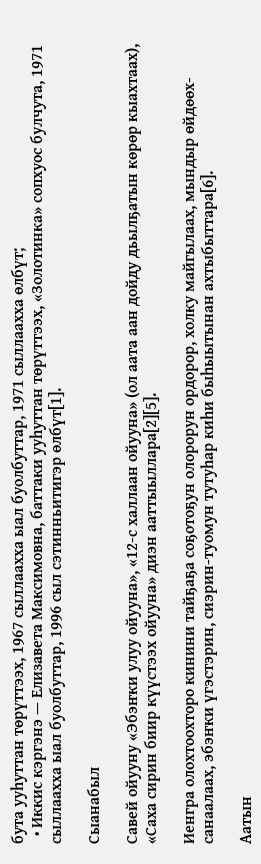бута ууһуттан төрүттээх, 1967 сыллаахха ыал буолбуттар, 1971 сыллаахха өлбүт;
  • Иккис кэргэнэ — Елизавета Максимовна, баттаки ууһуттан төрүттээх, «Золотинка» сопхуос булчута, 1971 сыллаахха ыал буолбуттар, 1996 сыл сэтинньитигэр өлбүт[1].

Сыанабыл

Савей ойууну «Эбэҥки улуу ойууна», «12-с халлаан ойууна» (ол аата аан дойду дьылҕатын көрөр кыахтаах), «Саха сирин биир күүстээх ойууна» диэн ааттыыллара[2][5].

Иенгра олохтоохторо кинини тайҕаҕа соҕотоҕун олорорун ордорор, холку майгылаах, мындыр өйдөөх-санаалаах, эбэҥки үгэстэрин, сиэрин-туомун тутуһар киһи быһыытынан ахтыбыттара[6].

Аатын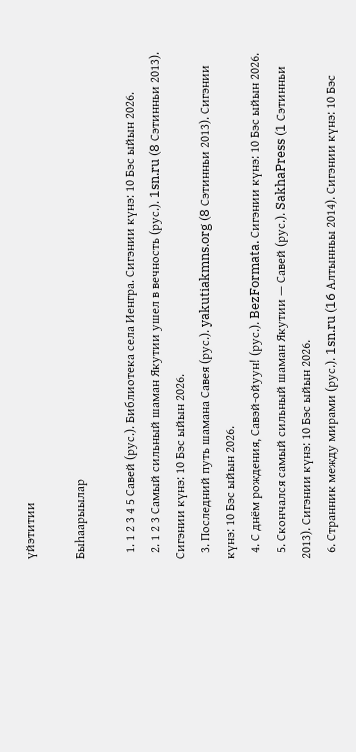үйэтитии

Быһаарыылар

  1. 1 2 3 4 5 Савей (рус.). Библиотека села Иенгра. Сигэнии күнэ: 10 Бэс ыйын 2026.
  2. 1 2 3 Самый сильный шаман Якутии ушел в вечность (рус.). 1sn.ru (8 Сэтинньи 2013). Сигэнии күнэ: 10 Бэс ыйын 2026.
  3. Последний путь шамана Савея (рус.). yakutiakmns.org (8 Сэтинньи 2013). Сигэнии күнэ: 10 Бэс ыйын 2026.
  4. С днём рождения, Савэй-ойуун! (рус.). BezFormata. Сигэнии күнэ: 10 Бэс ыйын 2026.
  5. Скончался самый сильный шаман Якутии — Савей (рус.). SakhaPress (1 Сэтинньи 2013). Сигэнии күнэ: 10 Бэс ыйын 2026.
  6. Странник между мирами (рус.). 1sn.ru (16 Алтынньы 2014). Сигэнии күнэ: 10 Бэс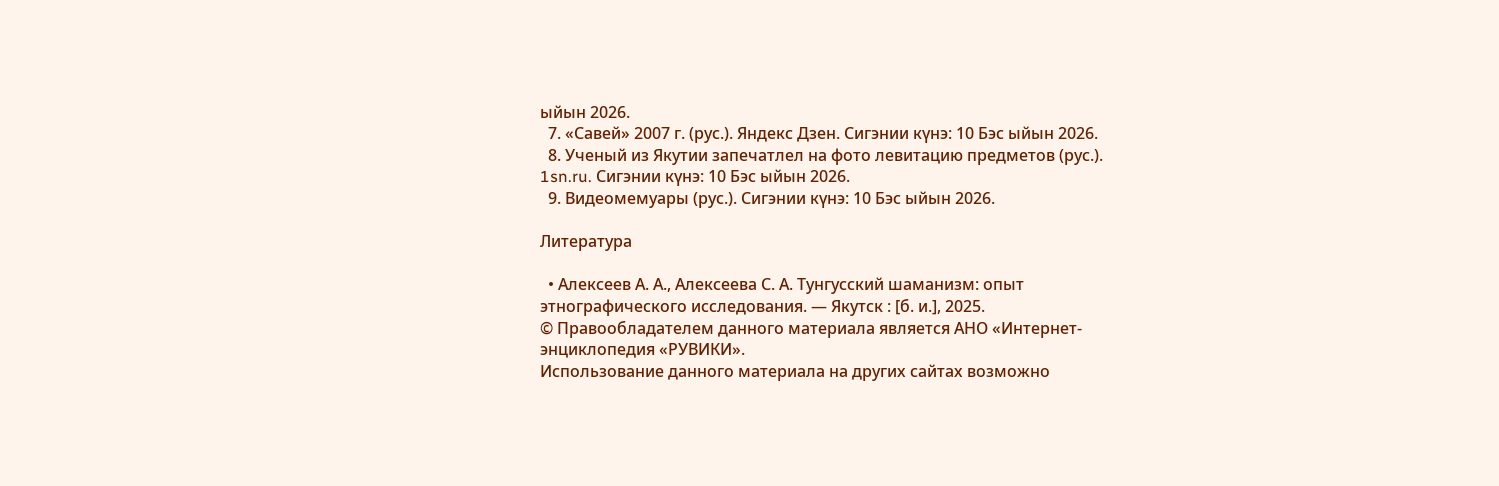ыйын 2026.
  7. «Савей» 2007 г. (рус.). Яндекс Дзен. Сигэнии күнэ: 10 Бэс ыйын 2026.
  8. Ученый из Якутии запечатлел на фото левитацию предметов (рус.). 1sn.ru. Сигэнии күнэ: 10 Бэс ыйын 2026.
  9. Видеомемуары (рус.). Сигэнии күнэ: 10 Бэс ыйын 2026.

Литература

  • Алексеев А. А., Алексеева С. А. Тунгусский шаманизм: опыт этнографического исследования. — Якутск : [б. и.], 2025.
© Правообладателем данного материала является АНО «Интернет-энциклопедия «РУВИКИ».
Использование данного материала на других сайтах возможно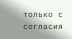только с согласия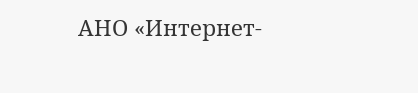АНО «Интернет-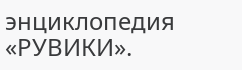энциклопедия «РУВИКИ».